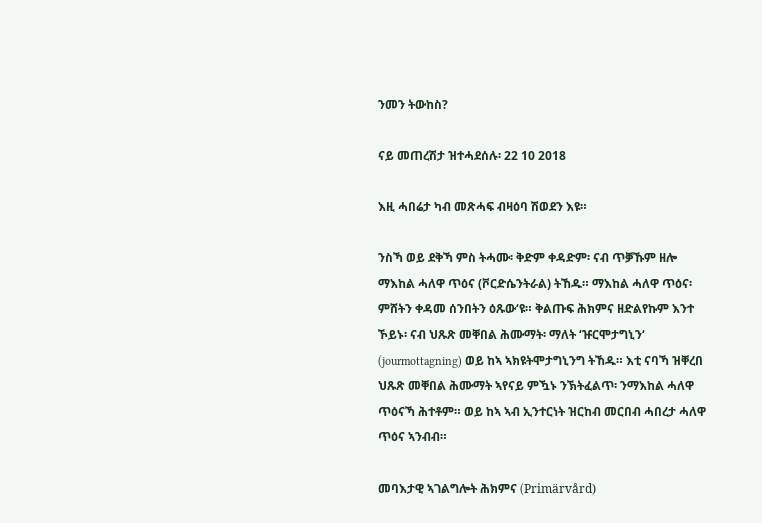ንመን ትውከስ?

ናይ መጠረሽታ ዝተሓደሰሉ፡ 22 10 2018

እዚ ሓበሬታ ካብ መጽሓፍ ብዛዕባ ሽወደን እዩ።

ንስኻ ወይ ደቅኻ ምስ ትሓሙ፡ ቅድም ቀዳድም፡ ናብ ጥቓኹም ዘሎ ማእከል ሓለዋ ጥዕና (ቮርድሴንትራል) ትኸዱ። ማእከል ሓለዋ ጥዕና፡ ምሸትን ቀዳመ ሰንበትን ዕጹው‘ዩ። ቅልጡፍ ሕክምና ዘድልየኩም እንተ ኾይኑ፡ ናብ ህጹጽ መቐበል ሕሙማት፡ ማለት ‘ዡርሞታግኒን‘ (jourmottagning) ወይ ከኣ ኣክዩትሞታግኒንግ ትኸዱ። እቲ ናባኻ ዝቐረበ ህጹጽ መቐበል ሕሙማት ኣየናይ ምዃኑ ንኽትፈልጥ፡ ንማእከል ሓለዋ ጥዕናኻ ሕተቶም። ወይ ከኣ ኣብ ኢንተርነት ዝርከብ መርበብ ሓበረታ ሓለዋ ጥዕና ኣንብብ።

መባእታዊ ኣገልግሎት ሕክምና (Primärvård)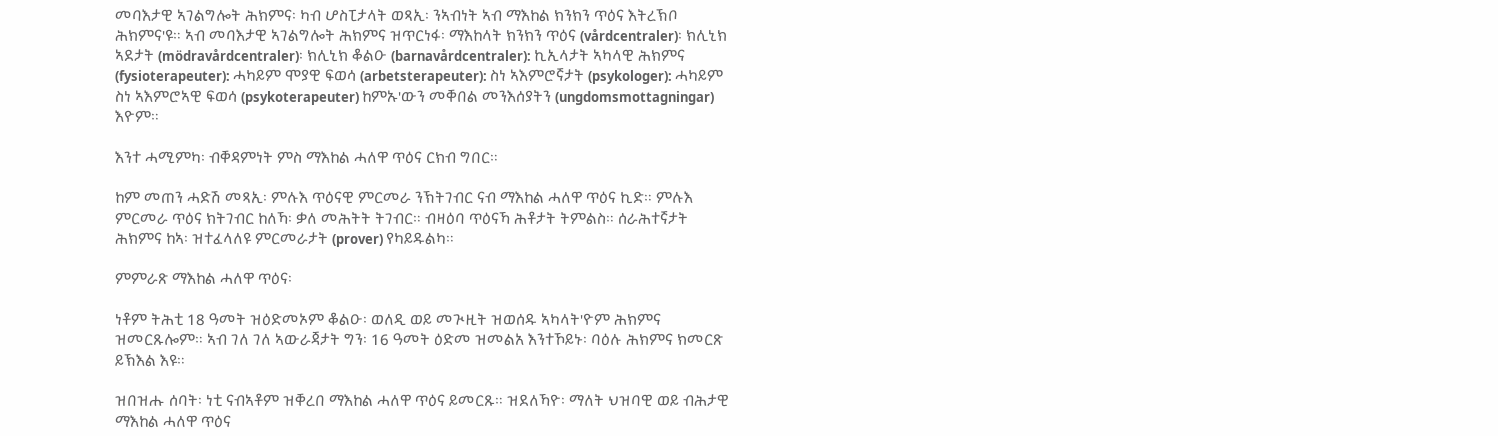መባእታዊ ኣገልግሎት ሕክምና፡ ካብ ሆስፒታላት ወጻኢ፡ ንኣብነት ኣብ ማእከል ክንክን ጥዕና እትረኽቦ ሕክምና'ዩ። ኣብ መባእታዊ ኣገልግሎት ሕክምና ዝጥርነፋ፡ ማእከላት ክንክን ጥዕና (vårdcentraler)፡ ክሊኒክ ኣደታት (mödravårdcentraler)፡ ክሊኒክ ቆልዑ (barnavårdcentraler): ኪኢላታት ኣካላዊ ሕክምና (fysioterapeuter): ሓካይም ሞያዊ ፍወሳ (arbetsterapeuter): ስነ ኣእምሮኛታት (psykologer): ሓካይም ስነ ኣእምሮኣዊ ፍወሳ (psykoterapeuter) ከምኡ'ውን መቐበል መንእሰያትን (ungdomsmottagningar) እዮም።

እንተ ሓሚምካ፡ ብቐዳምነት ምስ ማእከል ሓለዋ ጥዕና ርክብ ግበር።

ከም መጠን ሓድሽ መጻኢ፡ ምሉእ ጥዕናዊ ምርመራ ንኽትገብር ናብ ማእከል ሓለዋ ጥዕና ኪድ። ምሉእ ምርመራ ጥዕና ክትገብር ከለኻ፡ ቃለ መሕትት ትገብር። ብዛዕባ ጥዕናኻ ሕቶታት ትምልስ። ሰራሕተኛታት ሕክምና ከኣ፡ ዝተፈላለዩ ምርመራታት (prover) የካይዱልካ።

ምምራጽ ማእከል ሓለዋ ጥዕና፡

ነቶም ትሕቲ 18 ዓመት ዝዕድመኦም ቆልዑ፡ ወለዲ ወይ መጒዚት ዝወሰዱ ኣካላት'ዮም ሕክምና ዝመርጹሎም። ኣብ ገለ ገለ ኣውራጃታት ግን፡ 16 ዓመት ዕድመ ዝመልአ እንተኾይኑ፡ ባዕሉ ሕክምና ክመርጽ ይኽእል እዩ።

ዝበዝሑ ሰባት፡ ነቲ ናብኣቶም ዝቐረበ ማእከል ሓለዋ ጥዕና ይመርጹ። ዝደለኻዮ፡ ማለት ህዝባዊ ወይ ብሕታዊ ማእከል ሓለዋ ጥዕና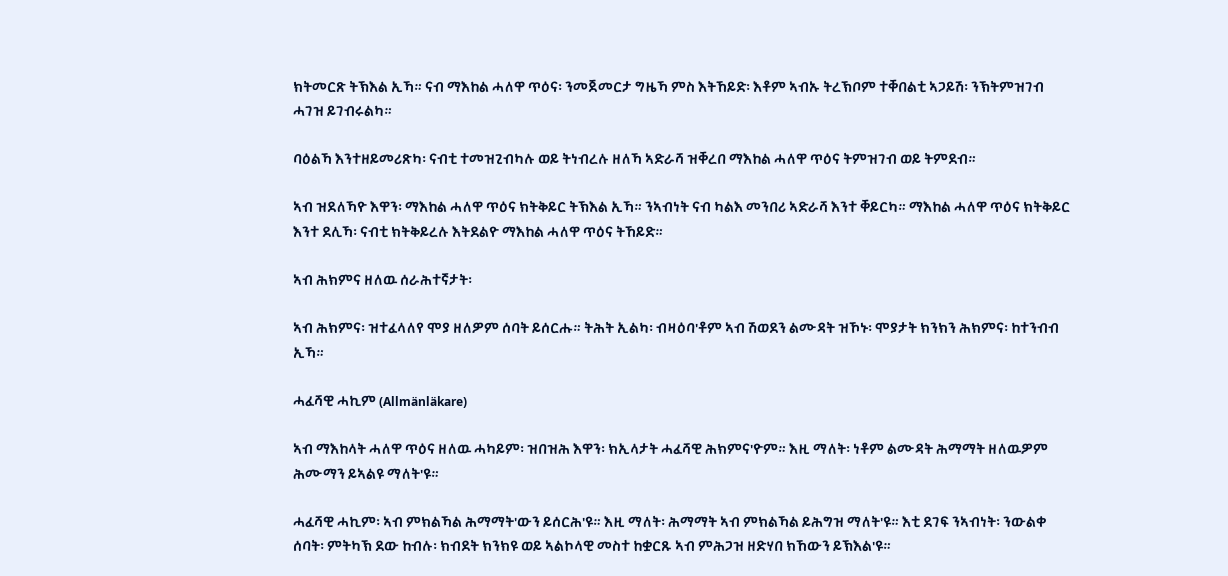ክትመርጽ ትኽእል ኢኻ። ናብ ማእከል ሓለዋ ጥዕና፡ ንመጀመርታ ግዜኻ ምስ እትኸይድ፡ እቶም ኣብኡ ትረኽቦም ተቐበልቲ ኣጋይሽ፡ ንኽትምዝገብ ሓገዝ ይገብሩልካ።

ባዕልኻ እንተዘይመሪጽካ፡ ናብቲ ተመዝጊብካሉ ወይ ትነብረሉ ዘለኻ ኣድራሻ ዝቐረበ ማእከል ሓለዋ ጥዕና ትምዝገብ ወይ ትምደብ።

ኣብ ዝደለኻዮ እዋን፡ ማእከል ሓለዋ ጥዕና ክትቅይር ትኽእል ኢኻ። ንኣብነት ናብ ካልእ መንበሪ ኣድራሻ እንተ ቐይርካ። ማእከል ሓለዋ ጥዕና ክትቅይር እንተ ደሊኻ፡ ናብቲ ክትቅይረሉ እትደልዮ ማእከል ሓለዋ ጥዕና ትኸይድ።

ኣብ ሕክምና ዘለዉ ሰራሕተኛታት፡

ኣብ ሕክምና፡ ዝተፈላለየ ሞያ ዘለዎም ሰባት ይሰርሑ። ትሕት ኢልካ፡ ብዛዕባ'ቶም ኣብ ሽወደን ልሙዳት ዝኾኑ፡ ሞያታት ክንክን ሕክምና፡ ከተንብብ ኢኻ።

ሓፈሻዊ ሓኪም (Allmänläkare)

ኣብ ማእከላት ሓለዋ ጥዕና ዘለዉ ሓካይም፡ ዝበዝሕ እዋን፡ ክኢላታት ሓፈሻዊ ሕክምና'ዮም። እዚ ማለት፡ ነቶም ልሙዳት ሕማማት ዘለዉዎም ሕሙማን ይኣልዩ ማለት'ዩ።

ሓፈሻዊ ሓኪም፡ ኣብ ምክልኻል ሕማማት'ውን ይሰርሕ'ዩ። እዚ ማለት፡ ሕማማት ኣብ ምክልኻል ይሕግዝ ማለት'ዩ። እቲ ደገፍ ንኣብነት፡ ንውልቀ ሰባት፡ ምትካኽ ደው ከብሉ፡ ክብደት ክንክዩ ወይ ኣልኮላዊ መስተ ከቋርጹ ኣብ ምሕጋዝ ዘድሃበ ክኸውን ይኽእል'ዩ።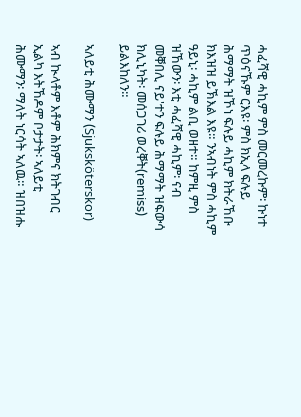ሓፈሻዊ ሓኪም ምስ መርመረኩም፡ ኩነተ ጥዕናኹም ርእዩ፡ ምስ ክኢላ ፍሉይ ሕማማት ዝኾነ ፍሉይ ሓኪም ክትራኸቡ ክእዝዝ ይኽእል እዩ። ንኣብነት ምስ ሓኪም ዓይኒ፡ ሓኪም ልቢ ወዘተ። ከምዚ ምስ ዝኸውን፡ እቲ ሓፈሻዊ ሓኪም፡ ናብ መቐበሊ ናይ'ተን ፍሉይ ሕማማት ዝፍውሳ ክሊኒካት፡ መሰጋገሪ ወረቐት(remiss) ይልእከለን።

ኣለይቲ ሕሙማን (Sjuksköterskor)

ኣብ ኲላቶም እቶም ሕክምና ክትገብር ኢልካ እትኸዶም ቦታታት፡ ኣለይቲ ሕሙማን፡ ማለት ነርሳት ኣለዉ። ዝበዝሑ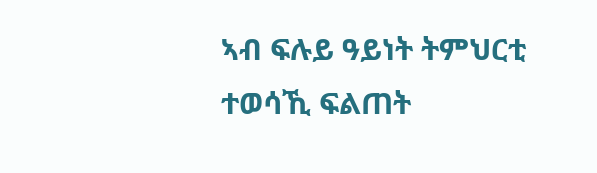ኣብ ፍሉይ ዓይነት ትምህርቲ ተወሳኺ ፍልጠት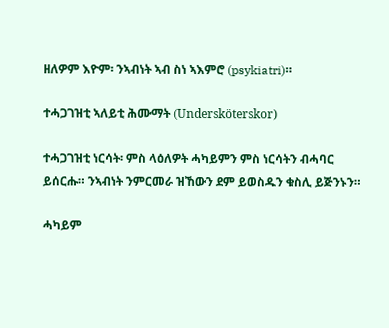ዘለዎም እዮም፡ ንኣብነት ኣብ ስነ ኣእምሮ (psykiatri)።

ተሓጋገዝቲ ኣለይቲ ሕሙማት (Undersköterskor)

ተሓጋገዝቲ ነርሳት፡ ምስ ላዕለዎት ሓካይምን ምስ ነርሳትን ብሓባር ይሰርሑ። ንኣብነት ንምርመራ ዝኸውን ደም ይወስዱን ቁስሊ ይጅንኑን።

ሓካይም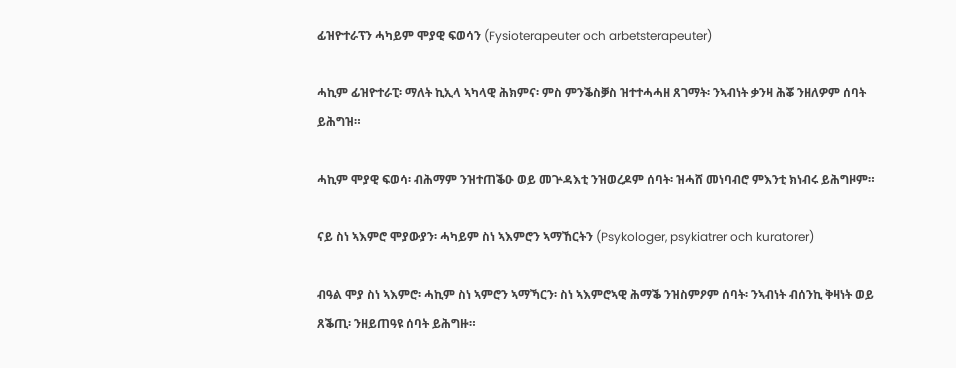ፊዝዮተራፕን ሓካይም ሞያዊ ፍወሳን (Fysioterapeuter och arbetsterapeuter)

ሓኪም ፊዝዮተራፒ፡ ማለት ኪኢላ ኣካላዊ ሕክምና፡ ምስ ምንቕስቓስ ዝተተሓሓዘ ጸገማት፡ ንኣብነት ቃንዛ ሕቖ ንዘለዎም ሰባት ይሕግዝ።

ሓኪም ሞያዊ ፍወሳ፡ ብሕማም ንዝተጠቕዑ ወይ መጕዳእቲ ንዝወረዶም ሰባት፡ ዝሓሸ መነባብሮ ምእንቲ ክነብሩ ይሕግዞም።

ናይ ስነ ኣእምሮ ሞያውያን፡ ሓካይም ስነ ኣእምሮን ኣማኸርትን (Psykologer, psykiatrer och kuratorer)

ብዓል ሞያ ስነ ኣእምሮ፡ ሓኪም ስነ ኣምሮን ኣማኻርን፡ ስነ ኣእምሮኣዊ ሕማቕ ንዝስምዖም ሰባት፡ ንኣብነት ብሰንኪ ቅዛነት ወይ ጸቕጢ፡ ንዘይጠዓዩ ሰባት ይሕግዙ።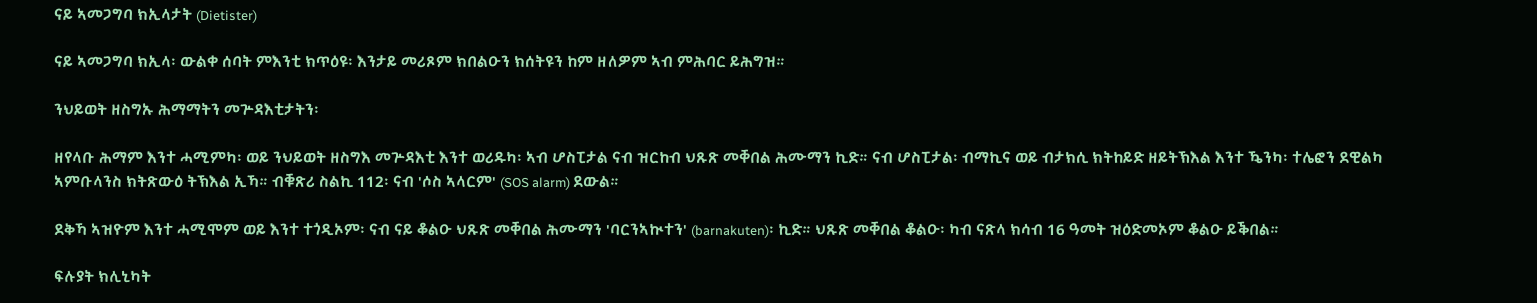ናይ ኣመጋግባ ክኢላታት (Dietister)

ናይ ኣመጋግባ ክኢላ፡ ውልቀ ሰባት ምእንቲ ክጥዕዩ፡ እንታይ መሪጾም ክበልዑን ክሰትዩን ከም ዘለዎም ኣብ ምሕባር ይሕግዝ።

ንህይወት ዘስግኡ ሕማማትን መጕዳእቲታትን፡

ዘየላቡ ሕማም እንተ ሓሚምካ፡ ወይ ንህይወት ዘስግእ መጕዳእቲ እንተ ወሪዱካ፡ ኣብ ሆስፒታል ናብ ዝርከብ ህጹጽ መቐበል ሕሙማን ኪድ። ናብ ሆስፒታል፡ ብማኪና ወይ ብታክሲ ክትከይድ ዘይትኽእል እንተ ዄንካ፡ ተሌፎን ደዊልካ ኣምቡላንስ ክትጽውዕ ትኽእል ኢኻ። ብቑጽሪ ስልኪ 112፡ ናብ 'ሶስ ኣላርም' (SOS alarm) ደውል።

ደቅኻ ኣዝዮም እንተ ሓሚሞም ወይ እንተ ተጎዲኦም፡ ናብ ናይ ቆልዑ ህጹጽ መቐበል ሕሙማን 'ባርንኣኲተን' (barnakuten)፡ ኪድ። ህጹጽ መቐበል ቆልዑ፡ ካብ ናጽላ ክሳብ 16 ዓመት ዝዕድመኦም ቆልዑ ይቕበል።

ፍሉያት ክሊኒካት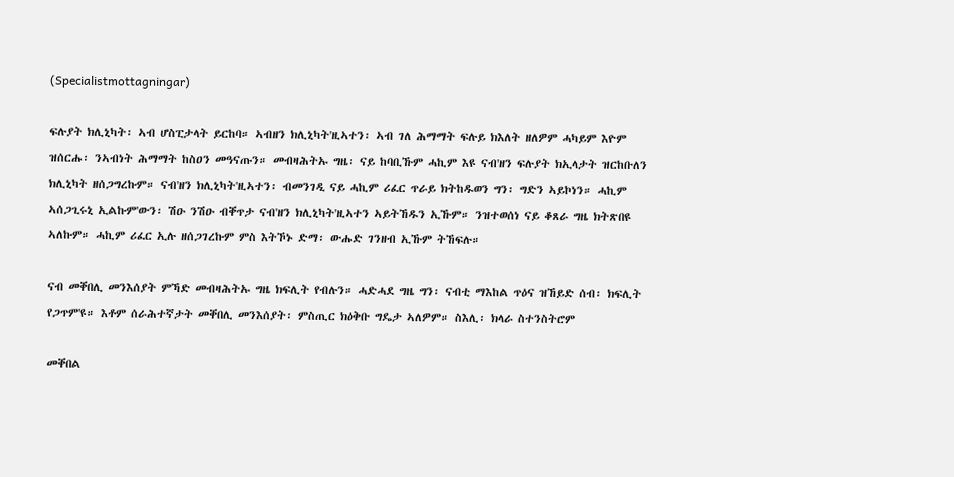(Specialistmottagningar)

ፍሉያት ክሊኒካት፡ ኣብ ሆስፒታላት ይርከባ። ኣብዘን ክሊኒካት'ዚኣተን፡ ኣብ ገለ ሕማማት ፍሉይ ክእለት ዘለዎም ሓካይም እዮም ዝሰርሑ፡ ንኣብነት ሕማማት ከስዐን መዓናጡን። መብዛሕትኡ ግዜ፡ ናይ ከባቢኹም ሓኪም እዩ ናብ'ዘን ፍሉያት ክኢላታት ዝርከቡለን ክሊኒካት ዘሰጋግረኩም። ናብ'ዘን ክሊኒካት'ዚኣተን፡ ብመንገዲ ናይ ሓኪም ሪፈር ጥራይ ክትከዱወን ግን፡ ግድን ኣይኮነን። ሓኪም ኣሰጋጊሩኒ ኢልኩም'ውን፡ ሽዑ ንሽዑ ብቐጥታ ናብ'ዘን ክሊኒካት'ዚኣተን ኣይትኸዱን ኢኹም። ንዝተወሰነ ናይ ቆጸራ ግዜ ክትጽበዩ ኣለኩም። ሓኪም ሪፈር ኢሉ ዘሰጋገረኩም ምስ እትኾኑ ድማ፡ ውሑድ ገንዘብ ኢኹም ትኸፍሉ።

ናብ መቐበሊ መንእሰያት ምኻድ መብዛሕትኡ ግዜ ክፍሊት የብሉን። ሓድሓደ ግዜ ግን፡ ናብቲ ማእከል ጥዕና ዝኸይድ ሰብ፡ ክፍሊት የጋጥም'ዩ። እቶም ሰራሕተኛታት መቐበሊ መንእሰያት፡ ምስጢር ክዕቅቡ ግዴታ ኣለዎም። ስእሊ፡ ክላራ ስተንስትሮም

መቐበል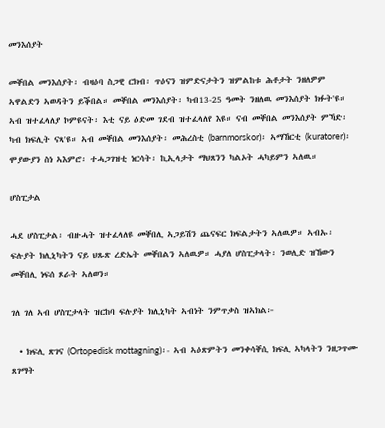መንእሰያት

መቐበል መንእሰያት፡ ብዛዕባ ስጋዊ ርክብ፡ ጥዕናን ዝምድናታትን ዝምልከቱ ሕቶታት ንዘለዎም ኣዋልድን ኣወዳትን ይቕበል። መቐበል መንእሰያት፡ ካብ13-25 ዓመት ንዘለዉ መንእሰያት ክፉት'ዩ። ኣብ ዝተፈላለያ ኮምዩናት፡ እቲ ናይ ዕድመ ገደብ ዝተፈላለየ እዩ። ናብ መቐበል መንእሰያት ምኻድ፡ ካብ ክፍሊት ናጻ'ዩ። ኣብ መቐበል መንእሰያት፡ መሕረስቲ (barnmorskor)፡ ኣማኸርቲ (kuratorer)፡ ሞያውያን ስነ ኣእምሮ፡ ተሓጋገዝቲ ነርሳት፡ ኪኢላታት ማህጸንን ካልኦት ሓካይምን ኣለዉ።

ሆስፒታል

ሓደ ሆስፒታል፡ ብዙሓት ዝተፈላለዩ መቐበሊ ኣጋይሽን ጨናፍር ክፍልታትን ኣለዉዎ። ኣብኡ፡ ፍሉያት ክሊኒካትን ናይ ህጹጽ ረድኤት መቐበልን ኣለዉዎ። ሓያለ ሆስፒታላት፡ ንወሊድ ዝኸውን መቐበሊ ነፍሰ ጾራት ኣለወን።

ገለ ገለ ኣብ ሆስፒታላት ዝርከባ ፍሉያት ክሊኒካት ኣብነት ንምጥቃስ ዝኣክል፦

  • ክፍሊ ጽገና (Ortopedisk mottagning)፡- ኣብ ኣዕጽምትን መንቀሳቐሲ ክፍሊ ኣካላትን ንዘጋጥሙ ጸገማት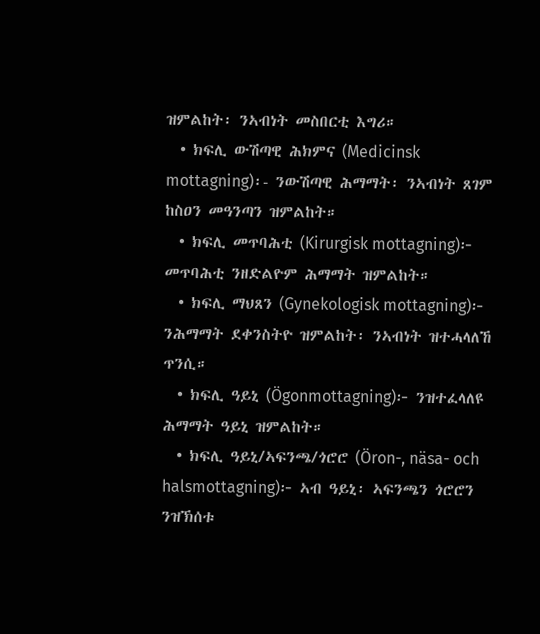ዝምልከት፡ ንኣብነት መስበርቲ እግሪ።
  • ክፍሊ ውሽጣዊ ሕክምና (Medicinsk mottagning)፡- ንውሽጣዊ ሕማማት፡ ንኣብነት ጸገም ከስዐን መዓንጣን ዝምልከት።
  • ክፍሊ መጥባሕቲ (Kirurgisk mottagning)፦ መጥባሕቲ ንዘድልዮም ሕማማት ዝምልከት።
  • ክፍሊ ማህጸን (Gynekologisk mottagning)፦ ንሕማማት ደቀንስትዮ ዝምልከት፡ ንኣብነት ዝተሓላለኸ ጥንሲ።
  • ክፍሊ ዓይኒ (Ögonmottagning)፦ ንዝተፈላለዩ ሕማማት ዓይኒ ዝምልከት።
  • ክፍሊ ዓይኒ/ኣፍንጫ/ጎሮሮ (Öron-, näsa- och halsmottagning)፦ ኣብ ዓይኒ፡ ኣፍንጫን ጎሮሮን ንዝኽሰቱ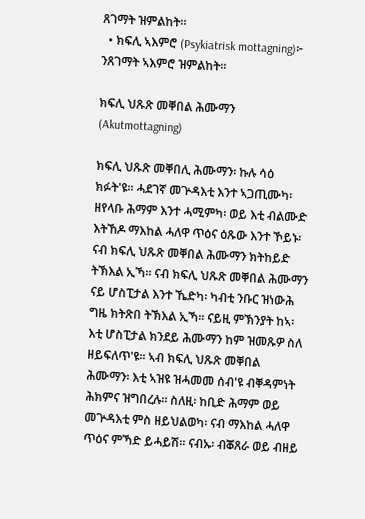ጸገማት ዝምልከት።
  • ክፍሊ ኣእምሮ (Psykiatrisk mottagning)፦ ንጸገማት ኣእምሮ ዝምልከት።

ክፍሊ ህጹጽ መቐበል ሕሙማን (Akutmottagning)

ክፍሊ ህጹጽ መቐበሊ ሕሙማን፡ ኩሉ ሳዕ ክፉት'ዩ። ሓደገኛ መጕዳእቲ እንተ ኣጋጢሙካ፡ ዘየላቡ ሕማም እንተ ሓሚምካ፡ ወይ እቲ ብልሙድ እትኸዶ ማእከል ሓለዋ ጥዕና ዕጹው እንተ ኾይኑ፡ ናብ ክፍሊ ህጹጽ መቐበል ሕሙማን ክትከይድ ትኽእል ኢኻ። ናብ ክፍሊ ህጹጽ መቐበል ሕሙማን ናይ ሆስፒታል እንተ ኼድካ፡ ካብቲ ንቡር ዝነውሕ ግዜ ክትጽበ ትኽእል ኢኻ። ናይዚ ምኽንያት ከኣ፡ እቲ ሆስፒታል ክንደይ ሕሙማን ከም ዝመጹዎ ስለ ዘይፍለጥ'ዩ። ኣብ ክፍሊ ህጹጽ መቐበል ሕሙማን፡ እቲ ኣዝዩ ዝሓመመ ሰብ'ዩ ብቐዳምነት ሕክምና ዝግበረሉ። ስለዚ፡ ከቢድ ሕማም ወይ መጕዳእቲ ምስ ዘይህልወካ፡ ናብ ማእከል ሓለዋ ጥዕና ምኻድ ይሓይሽ። ናብኡ፡ ብቖጸራ ወይ ብዘይ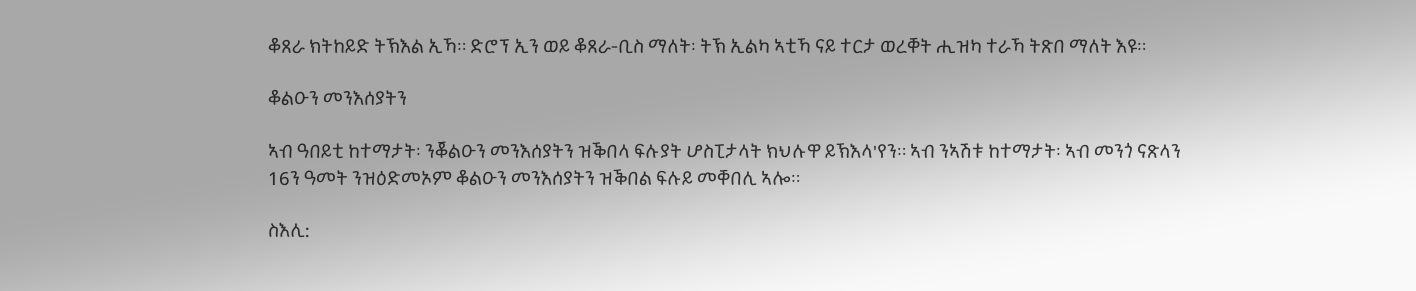ቆጸራ ክትከይድ ትኽእል ኢኻ። ድሮፕ ኢን ወይ ቆጸራ-ቢስ ማለት፡ ትኽ ኢልካ ኣቲኻ ናይ ተርታ ወረቐት ሒዝካ ተራኻ ትጽበ ማለት እዩ።

ቆልዑን መንእሰያትን

ኣብ ዓበይቲ ከተማታት፡ ንቖልዑን መንእሰያትን ዝቕበላ ፍሉያት ሆስፒታላት ክህሉዋ ይኽእላ'የን። ኣብ ንኣሽቱ ከተማታት፡ ኣብ መንጎ ናጽላን 16ን ዓመት ንዝዕድመኦም ቆልዑን መንእሰያትን ዝቕበል ፍሉይ መቐበሊ ኣሎ።

ስእሊ: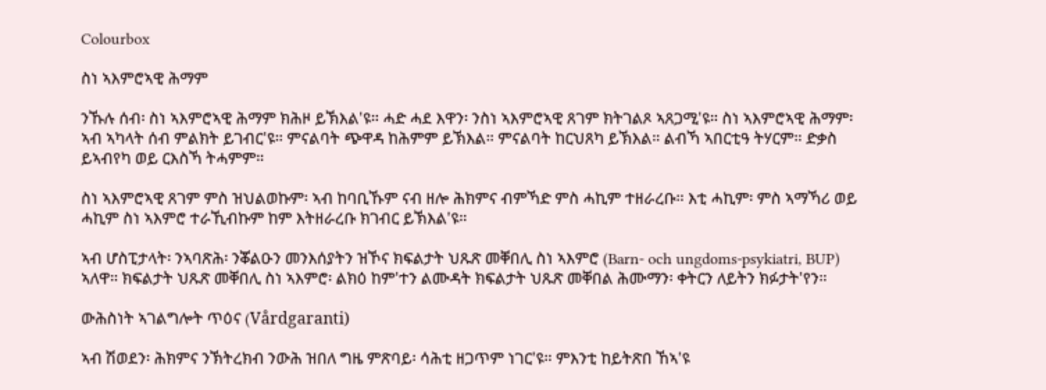Colourbox

ስነ ኣእምሮኣዊ ሕማም

ንኹሉ ሰብ፡ ስነ ኣእምሮኣዊ ሕማም ክሕዞ ይኽእል'ዩ። ሓድ ሓደ እዋን፡ ንስነ ኣእምሮኣዊ ጸገም ክትገልጾ ኣጸጋሚ'ዩ። ስነ ኣእምሮኣዊ ሕማም፡ ኣብ ኣካላት ሰብ ምልክት ይገብር'ዩ። ምናልባት ጭዋዳ ከሕምም ይኽእል። ምናልባት ከርህጸካ ይኽእል። ልብኻ ኣበርቲዓ ትሃርም። ድቃስ ይኣብየካ ወይ ርእስኻ ትሓምም።

ስነ ኣእምሮኣዊ ጸገም ምስ ዝህልወኩም፡ ኣብ ከባቢኹም ናብ ዘሎ ሕክምና ብምኻድ ምስ ሓኪም ተዘራረቡ። እቲ ሓኪም፡ ምስ ኣማኻሪ ወይ ሓኪም ስነ ኣእምሮ ተራኺብኩም ከም እትዘራረቡ ክገብር ይኽእል'ዩ።

ኣብ ሆስፒታላት፡ ንኣባጽሕ፡ ንቖልዑን መንእሰያትን ዝኾና ክፍልታት ህጹጽ መቐበሊ ስነ ኣእምሮ (Barn- och ungdoms-psykiatri, BUP) ኣለዋ። ክፍልታት ህጹጽ መቐበሊ ስነ ኣእምሮ፡ ልክዕ ከም'ተን ልሙዳት ክፍልታት ህጹጽ መቐበል ሕሙማን፡ ቀትርን ለይትን ክፉታት'የን።

ውሕስነት ኣገልግሎት ጥዕና (Vårdgaranti)

ኣብ ሽወደን፡ ሕክምና ንኽትረክብ ንውሕ ዝበለ ግዜ ምጽባይ፡ ሳሕቲ ዘጋጥም ነገር'ዩ። ምእንቲ ከይትጽበ ኸኣ'ዩ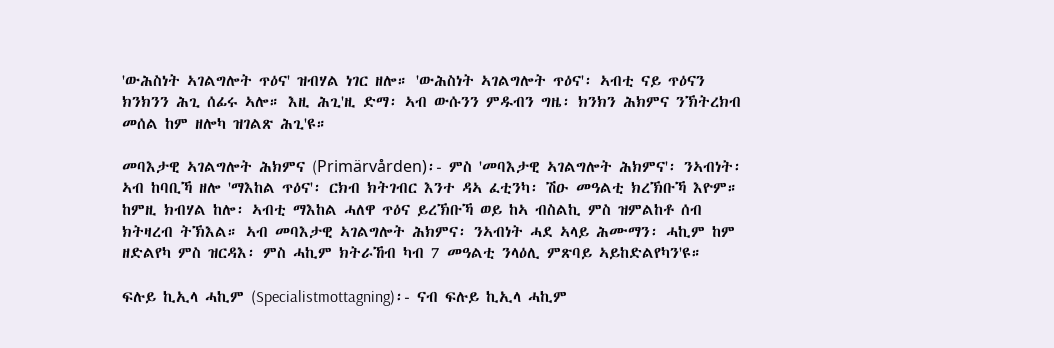'ውሕስነት ኣገልግሎት ጥዕና' ዝብሃል ነገር ዘሎ። 'ውሕስነት ኣገልግሎት ጥዕና'፡ ኣብቲ ናይ ጥዕናን ክንክንን ሕጊ ሰፊሩ ኣሎ። እዚ ሕጊ'ዚ ድማ፡ ኣብ ውሱንን ምዱብን ግዜ፡ ክንክን ሕክምና ንኽትረክብ መሰል ከም ዘሎካ ዝገልጽ ሕጊ'ዩ።

መባእታዊ ኣገልግሎት ሕክምና (Primärvården)፡- ምስ 'መባእታዊ ኣገልግሎት ሕክምና'፡ ንኣብነት፡ ኣብ ከባቢኻ ዘሎ 'ማእከል ጥዕና'፡ ርክብ ክትገብር እንተ ዳኣ ፈቲንካ፡ ሽዑ መዓልቲ ክረኽቡኻ እዮም። ከምዚ ክብሃል ከሎ፡ ኣብቲ ማእከል ሓለዋ ጥዕና ይረኽቡኻ ወይ ከኣ ብስልኪ ምስ ዝምልከቶ ሰብ ክትዛረብ ትኽእል። ኣብ መባእታዊ ኣገልግሎት ሕክምና፡ ንኣብነት ሓደ ኣላይ ሕሙማን፡ ሓኪም ከም ዘድልየካ ምስ ዝርዳእ፡ ምስ ሓኪም ክትራኸብ ካብ 7 መዓልቲ ንላዕሊ ምጽባይ ኣይከድልየካን'ዩ።

ፍሉይ ኪኢላ ሓኪም (Specialistmottagning)፡- ናብ ፍሉይ ኪኢላ ሓኪም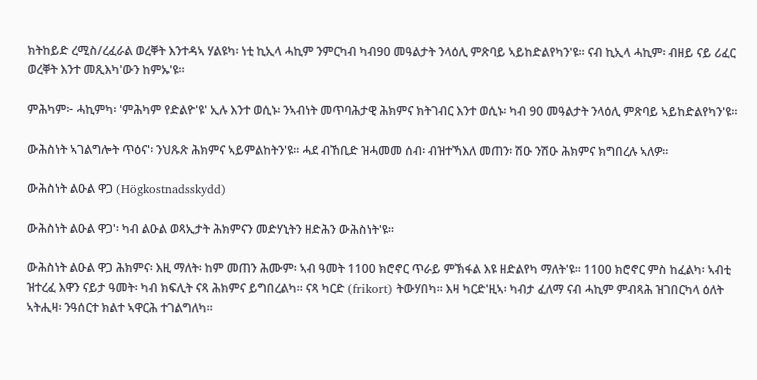ክትከይድ ረሚስ/ረፈራል ወረቐት እንተዳኣ ሃልዩካ፡ ነቲ ኪኢላ ሓኪም ንምርካብ ካብ90 መዓልታት ንላዕሊ ምጽባይ ኣይከድልየካን'ዩ። ናብ ኪኢላ ሓኪም፡ ብዘይ ናይ ሪፈር ወረቐት እንተ መጺእካ'ውን ከምኡ'ዩ።

ምሕካም፦ ሓኪምካ፡ 'ምሕካም የድልዮ'ዩ' ኢሉ እንተ ወሲኑ፡ ንኣብነት መጥባሕታዊ ሕክምና ክትገብር እንተ ወሲኑ፡ ካብ 90 መዓልታት ንላዕሊ ምጽባይ ኣይከድልየካን'ዩ።

ውሕስነት ኣገልግሎት ጥዕና'፡ ንህጹጽ ሕክምና ኣይምልከትን'ዩ። ሓደ ብኸቢድ ዝሓመመ ሰብ፡ ብዝተኻእለ መጠን፡ ሽዑ ንሽዑ ሕክምና ክግበረሉ ኣለዎ።

ውሕስነት ልዑል ዋጋ (Högkostnadsskydd)

ውሕስነት ልዑል ዋጋ'፡ ካብ ልዑል ወጻኢታት ሕክምናን መድሃኒትን ዘድሕን ውሕስነት'ዩ።

ውሕስነት ልዑል ዋጋ ሕክምና፡ እዚ ማለት፡ ከም መጠን ሕሙም፡ ኣብ ዓመት 1100 ክሮኖር ጥራይ ምኽፋል እዩ ዘድልየካ ማለት'ዩ። 1100 ክሮኖር ምስ ከፈልካ፡ ኣብቲ ዝተረፈ እዋን ናይታ ዓመት፡ ካብ ክፍሊት ናጻ ሕክምና ይግበረልካ። ናጻ ካርድ (frikort) ትውሃበካ። እዛ ካርድ'ዚኣ፡ ካብታ ፈለማ ናብ ሓኪም ምብጻሕ ዝገበርካላ ዕለት ኣትሒዛ፡ ንዓሰርተ ክልተ ኣዋርሕ ተገልግለካ።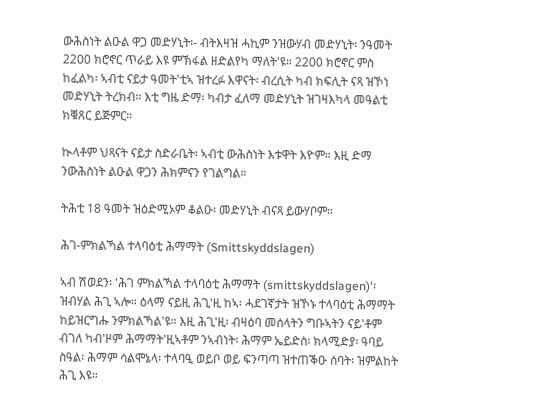ውሕስነት ልዑል ዋጋ መድሃኒት፡- ብትእዛዝ ሓኪም ንዝውሃብ መድሃኒት፡ ንዓመት 2200 ክሮኖር ጥራይ እዩ ምኽፋል ዘድልየካ ማለት'ዩ። 2200 ክሮኖር ምስ ከፈልካ፡ ኣብቲ ናይታ ዓመት'ቲኣ ዝተረፉ እዋናት፡ ብረሲት ካብ ክፍሊት ናጻ ዝኾነ መድሃኒት ትረክብ። እቲ ግዜ ድማ፡ ካብታ ፈለማ መድሃኒት ዝገዛእካላ መዓልቲ ክቑጸር ይጅምር።

ኲላቶም ህጻናት ናይታ ስድራቤት፡ ኣብቲ ውሕስነት እቱዋት እዮም። እዚ ድማ ንውሕስነት ልዑል ዋጋን ሕክምናን የገልግል።

ትሕቲ 18 ዓመት ዝዕድሚኦም ቆልዑ፡ መድሃኒት ብናጻ ይውሃቦም።

ሕገ-ምክልኻል ተላባዕቲ ሕማማት (Smittskyddslagen)

ኣብ ሽወደን፡ 'ሕገ ምክልኻል ተላባዕቲ ሕማማት (smittskyddslagen)'፡ ዝብሃል ሕጊ ኣሎ። ዕላማ ናይዚ ሕጊ'ዚ ከኣ፡ ሓደገኛታት ዝኾኑ ተላባዕቲ ሕማማት ከይዝርግሑ ንምክልኻል'ዩ። እዚ ሕጊ'ዚ፡ ብዛዕባ መሰላትን ግቡኣትን ናይ'ቶም ብገለ ካብ'ዞም ሕማማት'ዚኣቶም ንኣብነት፡ ሕማም ኤይድስ፡ ክላሚድያ፡ ዓባይ ስዓል፡ ሕማም ሳልሞኔላ፡ ተላባዒ ወይቦ ወይ ፍንጣጣ ዝተጠቕዑ ሰባት፡ ዝምልከት ሕጊ እዩ።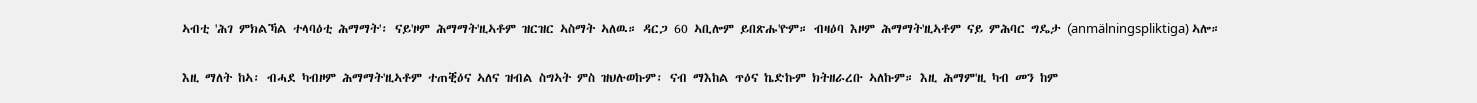ኣብቲ 'ሕገ ምክልኻል ተላባዕቲ ሕማማት'፡ ናይ'ዞም ሕማማት'ዚኣቶም ዝርዝር ኣስማት ኣለዉ። ዳርጋ 60 ኣቢሎም ይበጽሑ'ዮም። ብዛዕባ እዞም ሕማማት'ዚኣቶም ናይ ምሕባር ግዴታ (anmälningspliktiga) ኣሎ።

እዚ ማለት ከኣ፡ ብሓደ ካብዞም ሕማማት'ዚኣቶም ተጠቒዕና ኣለና ዝብል ስግኣት ምስ ዝህሉወኩም፡ ናብ ማእከል ጥዕና ኬድኩም ክትዘራረቡ ኣለኩም። እዚ ሕማም'ዚ ካብ መን ከም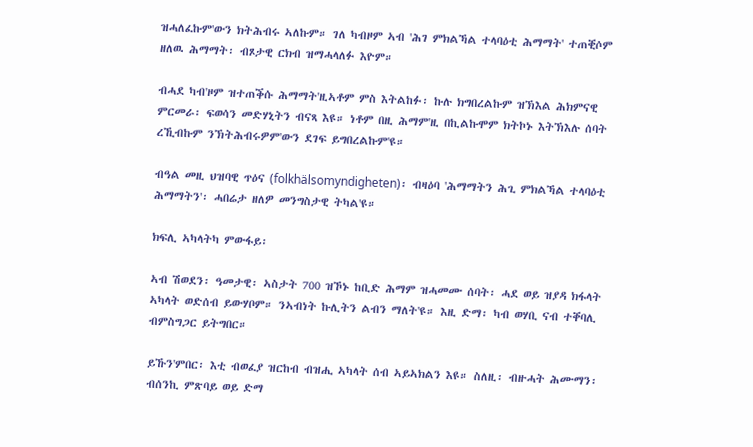ዝሓለፈኩም'ውን ክትሕብሩ ኣለኩም። ገለ ካብዞም ኣብ 'ሕገ ምክልኻል ተላባዕቲ ሕማማት' ተጠቒሶም ዘለዉ ሕማማት፡ ብጾታዊ ርክብ ዝማሓላለፉ እዮም።

ብሓደ ካብ'ዞም ዝተጠቕሱ ሕማማት'ዚኣቶም ምስ እትልከፉ፡ ኩሉ ክግበረልኩም ዝኽእል ሕክምናዊ ምርመራ፡ ፍወሳን መድሃኒትን ብናጻ እዩ። ነቶም በዚ ሕማም'ዚ በኪልኩሞም ክትኮኑ እትኽእሉ ሰባት ረኺብኩም ንኽትሕብሩዎም'ውን ደገፍ ይግበረልኩም'ዩ።

ብዓል መዚ ህዝባዊ ጥዕና (folkhälsomyndigheten)፡ ብዛዕባ 'ሕማማትን ሕጊ ምክልኻል ተላባዕቲ ሕማማትን'፡ ሓበሬታ ዘለዎ መንግስታዊ ትካል'ዩ።

ክፍሊ ኣካላትካ ምውፋይ፡

ኣብ ሽወደን፡ ዓመታዊ፡ ኣስታት 700 ዝኾኑ ከቢድ ሕማም ዝሓመሙ ሰባት፡ ሓደ ወይ ዝያዳ ክፋላት ኣካላት ወድሰብ ይውሃቦም። ንኣብነት ኩሊትን ልብን ማለት'ዩ። እዚ ድማ፡ ካብ ወሃቢ ናብ ተቐባሊ ብምስግጋር ይትግበር።

ይኹን'ምበር፡ እቲ ብወፈያ ዝርከብ ብዝሒ ኣካላት ሰብ ኣይኣክልን እዩ። ስለዚ፡ ብዙሓት ሕሙማን፡ ብሰንኪ ምጽባይ ወይ ድማ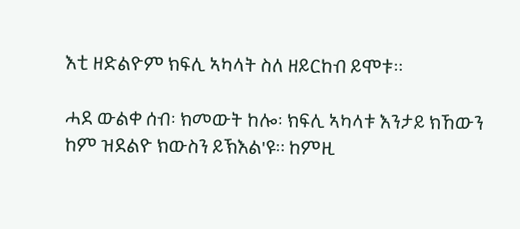እቲ ዘድልዮም ክፍሊ ኣካላት ስለ ዘይርከብ ይሞቱ።

ሓደ ውልቀ ሰብ፡ ክመውት ከሎ፡ ክፍሊ ኣካላቱ እንታይ ክኸውን ከም ዝደልዮ ክውስን ይኽእል'ዩ። ከምዚ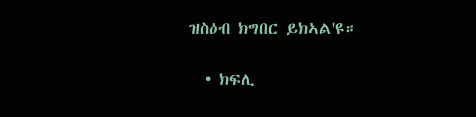ዝስዕብ ክግበር ይክኣል'ዩ።

  • ክፍሊ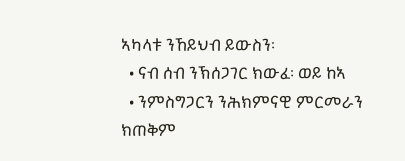ኣካላቱ ንኸይህብ ይውስን፡
  • ናብ ሰብ ንኽሰጋገር ክውፈ፡ ወይ ከኣ
  • ንምስግጋርን ንሕክምናዊ ምርመራን ክጠቅም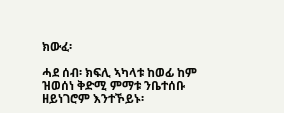ክውፈ፡

ሓደ ሰብ፡ ክፍሊ ኣካላቱ ከወፊ ከም ዝወሰነ ቅድሚ ምማቱ ንቤተሰቡ ዘይነገሮም እንተኾይኑ፡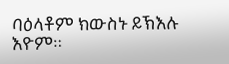ባዕላቶም ክውስኑ ይኽእሉ እዮም።